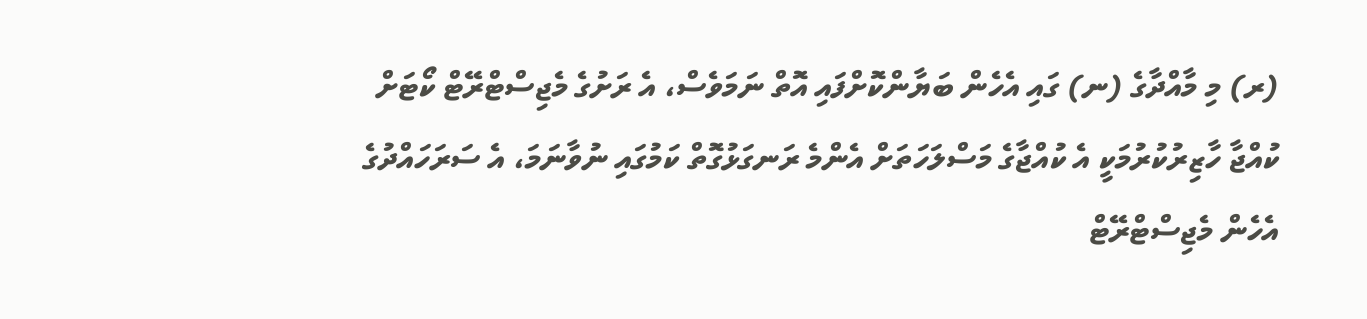(ރ) މި މާއްދާގެ (ނ) ގައި އެހެން ބަޔާންކޮށްފައި އޮތް ނަމަވެސް، އެ ރަށުގެ މެޖިސްޓްރޭޓް ކޯޓަށް ކުއްޖާ ހާޒިރުކުރުމަކީ އެ ކުއްޖާގެ މަސްލަހަތަށް އެންމެ ރަނގަޅުގޮތް ކަމުގައި ނުވާނަމަ، އެ ސަރަހައްދުގެ އެހެން މެޖިސްޓްރޭޓް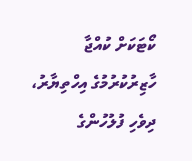ކޯޓަކަށް ކުއްޖާ ހާޒިރުކުރުމުގެ އިހްތިޔާރު، ދިވެހި ފުލުހުންގެ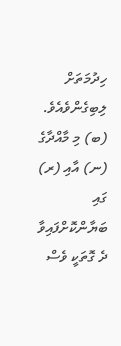ހިދުމަތަށް ލިބިގެންވެއެވެ.
(ބ) މި މާއްދާގެ (ނ) އާއި (ރ) ގައި ބަޔާންކޮށްފައިވާ ދެ ގޮތަކީ ވެސް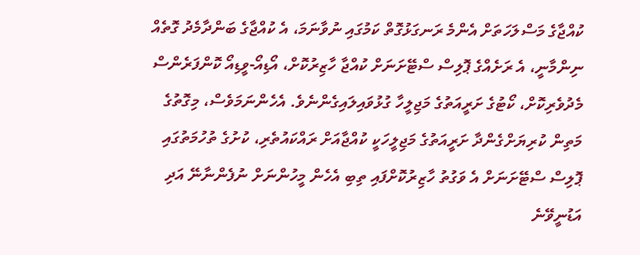ކުއްޖާގެ މަސްލަހަތަށް އެންމެ ރަނގަޅުގޮތް ކަމުގައި ނުވާނަމަ، އެ ކުއްޖާގެ ބަންދާމެދު ގޮތެއް ނިންމާނީ، އެ ރަށެއްގެ ޕޮލިސް ސްޓޭށަނަށް ކުއްޖާ ހާޒިރުކޮށް، އޯޑިއޯ-ވީޑިއޯ ކޮންފަރެންސް މެދުވެރިކޮށް، ކޯޓުގެ ށަރީއަތުގެ މަޖިލީހާ ގުޅުވައިލައިގެންނެވެ. އެހެންނަމަވެސް، މިގޮތުގެ މަތިން ކުރިޔަށްގެންދާ ށަރީއަތުގެ މަޖިލީހަކީ ކުއްޖާއަށް ރައްކައުތެރި، ކުށުގެ ތުހުމަތުގައި ޕޮލިސް ސްޓޭށަނަށް އެ ވަގުތު ހާޒިރުކޮށްފައި ތިބި އެހެން މީހުންނަށް ނުފެންނާނޭ އަދި އަޑުނީވޭނެ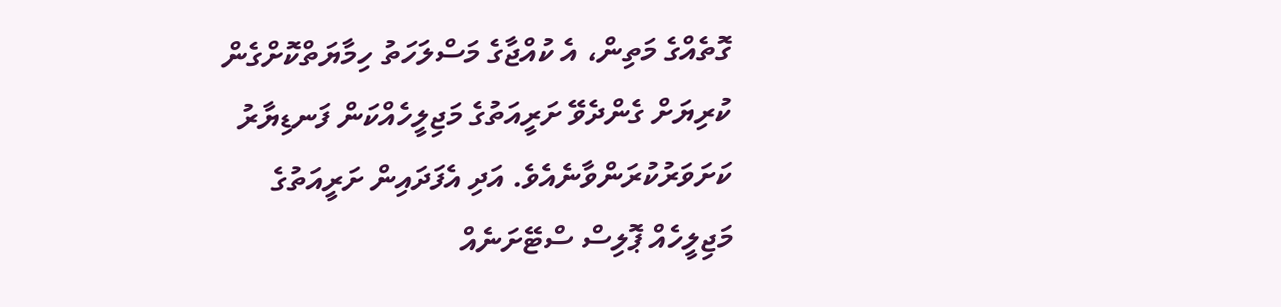ގޮތެއްގެ މަތިން، އެ ކުއްޖާގެ މަސްލަހަތު ހިމާޔަތްކޮށްގެން ކުރިޔަށް ގެންދެވޭ ށަރީއަތުގެ މަޖިލީހެއްކަން ފަނޑިޔާރު ކަށަވަރުކުރަންވާނެއެވެ. އަދި އެފަދައިން ށަރީއަތުގެ މަޖިލީހެއް ޕޮލިސް ސްޓޭށަނެއް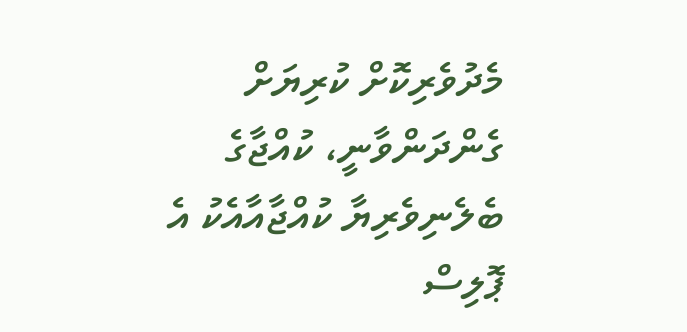މެދުވެރިކޮށް ކުރިޔަށް ގެންދަންވާނީ، ކުއްޖާގެ ބެލެނިވެރިޔާ ކުއްޖާއާއެކު އެ ޕޮލިސް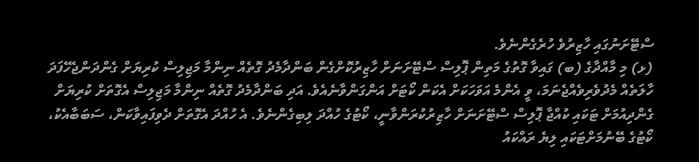ސްޓޭށަނުގައި ހާޒިރުވެ ހުރެގެންނެވެ.
(ޅ) މި މާއްދާގެ (ބ) ގައިވާ ގޮތުގެ މަތިން ޕޮލިސް ސްޓޭށަނަށް ހާޒިރުކޮށްގެން ބަންދާމެދު ގޮތެއް ނިންމާ މަޖިލިސް ކުރިޔަށް ގެންދަންޖެހޭފަދަ ހާލަތެއް މެދުވެރިވެއްޖެނަމަ، ވީ އެންމެ އަވަހަކަށް އެކަން ކޯޓަށް އަންގަންވާނެއެވެ. އަދި ބަންދާމެދު ގޮތެއް ނިންމާ މަޖިލިސް އެގޮތަށް ކުރިޔަށް ގެންދިއުމަށް ޓަކައި ކުއްޖާ ޕޮލިސް ސްޓޭށަނަށް ހާޒިރުކުރަންވާނީ، ކޯޓުގެ ހުއްދަ ލިބިގެންނެވެ. އެ ހުއްދަ އެގޮތަށް ދެވިފައިވާކަން، ސަބަބާއެކު، ކޯޓުގެ ބޭނުމަށްޓަކައި ލިޔެ ރައްކައު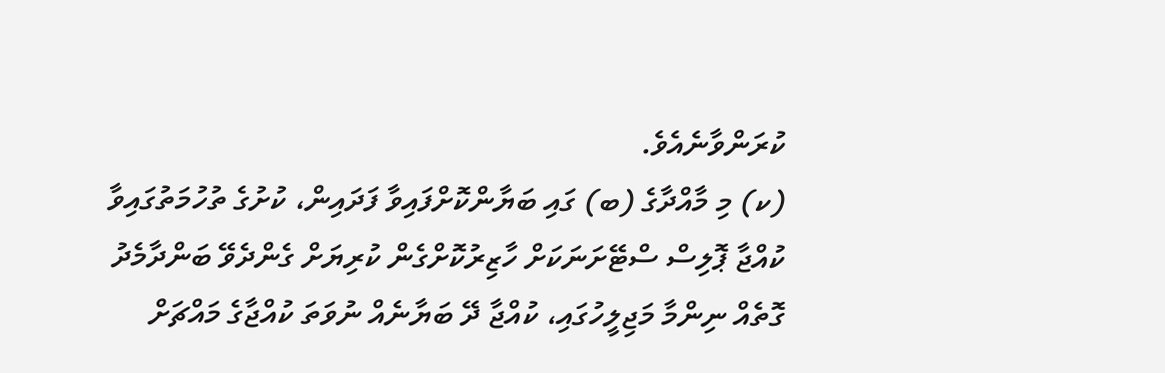ކުރަންވާނެއެވެ.
(ކ) މި މާއްދާގެ (ބ) ގައި ބަޔާންކޮށްފައިވާ ފަދައިން، ކުށުގެ ތުހުމަތުގައިވާ ކުއްޖާ ޕޮލިސް ސްޓޭށަނަކަށް ހާޒިރުކޮށްގެން ކުރިޔަށް ގެންދެވޭ ބަންދާމެދު ގޮތެއް ނިންމާ މަޖިލީހުގައި، ކުއްޖާ ދޭ ބަޔާނެއް ނުވަތަ ކުއްޖާގެ މައްޗަށް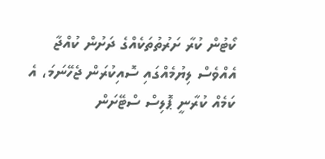ކޯޓުން ކުރާ ށަރުތުތަކެއްގެ ދަށުން ކުއްޖާ އެއްވެސް ލިޔުމެއްގައި ސޮއިކުރަން ޖެހޭނަމަ، އެ ކަމެއް ކުރާނީ ޕޮލިސް ސްޓޭށަން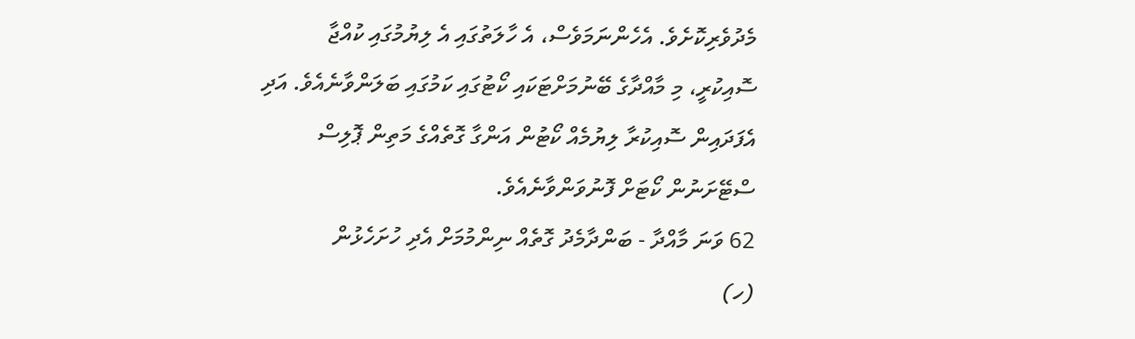މެދުވެރިކޮށެވެ. އެހެންނަމަވެސް، އެ ހާލަތުގައި އެ ލިޔުމުގައި ކުއްޖާ ސޮއިކުރީ، މި މާއްދާގެ ބޭނުމަށްޓަކައި ކޯޓުގައި ކަމުގައި ބަލަންވާނެއެވެ. އަދި އެފަދައިން ސޮއިކުރާ ލިޔުމެއް ކޯޓުން އަންގާ ގޮތެއްގެ މަތިން ޕޮލިސް ސްޓޭށަނުން ކޯޓަށް ފޮނުވަންވާނެއެވެ.
62 ވަނަ މާއްދާ - ބަންދާމެދު ގޮތެއް ނިންމުމަށް އެދި ހުށަހެޅުން
(ހ)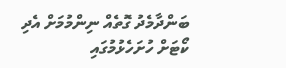ބަންދާމެދު ގޮތެއް ނިންމުމަށް އެދި ކޯޓަށް ހުށަހެޅުމުގައި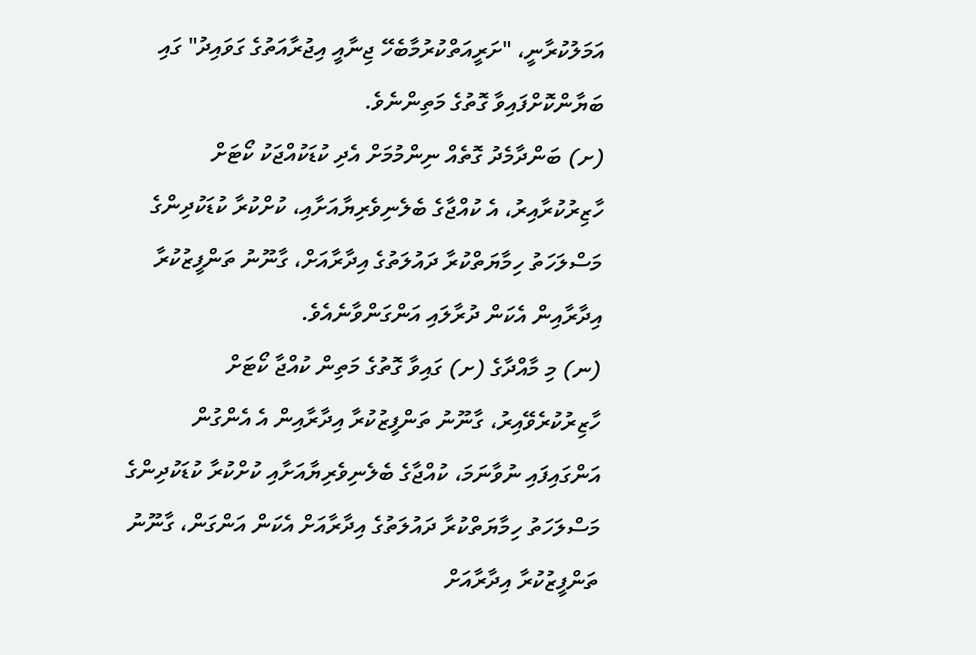އަމަލުކުރާނީ، "ށަރީއަތްކުރުމާބެހޭ ޖިނާއީ އިޖުރާއަތުގެ ގަވައިދު" ގައި ބަޔާންކޮށްފައިވާ ގޮތުގެ މަތިންނެވެ.
(ށ) ބަންދާމެދު ގޮތެއް ނިންމުމަށް އެދި ކުޑަކުއްޖަކު ކޯޓަށް ހާޒިރުކުރާއިރު، އެ ކުއްޖާގެ ބެލެނިވެރިޔާއަށާއި، ކުށްކުރާ ކުޑަކުދިންގެ މަސްލަހަތު ހިމާޔަތްކުރާ ދައުލަތުގެ އިދާރާއަށް، ގާނޫނު ތަންފީޒުކުރާ އިދާރާއިން އެކަން ދުރާލައި އަންގަންވާނެއެވެ.
(ނ) މި މާއްދާގެ (ށ) ގައިވާ ގޮތުގެ މަތިން ކުއްޖާ ކޯޓަށް ހާޒިރުކުރެވޭއިރު، ގާނޫނު ތަންފީޒުކުރާ އިދާރާއިން އެ އެންގުން އަންގައިފައި ނުވާނަމަ، ކުއްޖާގެ ބެލެނިވެރިޔާއަށާއި ކުށްކުރާ ކުޑަކުދިންގެ މަސްލަހަތު ހިމާޔަތްކުރާ ދައުލަތުގެ އިދާރާއަށް އެކަން އަންގަން، ގާނޫނު ތަންފީޒުކުރާ އިދާރާއަށް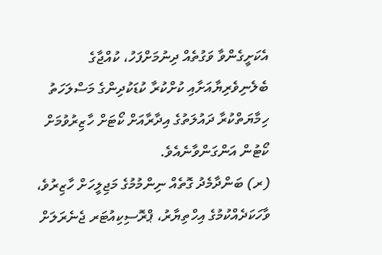އެކަށީގެންވާ ވަގުތެއް ދިނުމަށްފަހު، ކުއްޖާގެ ބެލެނިވެރިޔާއަށާއި ކުށްކުރާ ކުޑަކުދިންގެ މަސްލަހަތު ހިމާޔަތްކުރާ ދައުލަތުގެ އިދާރާއަށް ކޯޓަށް ހާޒިރުވުމަށް ކޯޓުން އަންގަންވާނެއެވެ.
(ރ) ބަންދާމެދު ގޮތެއް ނިންމުމުގެ މަޖިލީހަށް ހާޒިރުވެ، ވާހަކަދެއްކުމުގެ އިހްތިޔާރު، ޕްރޮސިކިއުޓަރ ޖެނެރަލަށް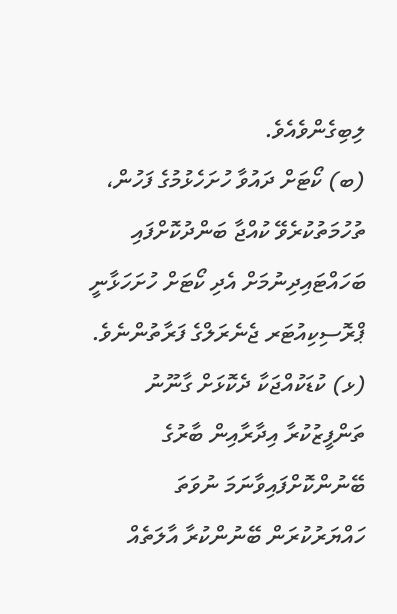ލިބިގެންވެއެވެ.
(ބ) ކޯޓަށް ދައުވާ ހުށަހެޅުމުގެ ފަހުން، ތުހުމަތުކުރެވޭ ކުއްޖާ ބަންދުކޮށްފައި ބަހައްޓައިދިނުމަށް އެދި ކޯޓަށް ހުށަހަޅާނީ ޕްރޮސިކިއުޓަރ ޖެނެރަލްގެ ފަރާތުންނެވެ.
(ޅ) ކުޑަކުއްޖަކާ ދެކޮޅަށް ގާނޫނު ތަންފީޒުކުރާ އިދާރާއިން ބާރުގެ ބޭނުންކޮށްފައިވާނަމަ ނުވަތަ ހައްޔަރުކުރަން ބޭނުންކުރާ އާލަތެއް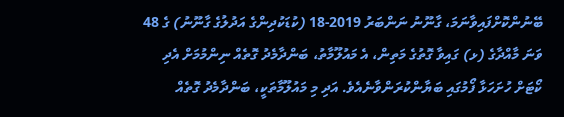ބޭނުންކޮށްފައިވާނަމަ، ގާނޫނު ނަންބަރު 2019-18 (ކުޑަކުދިންގެ އަދުލުގެ ގާނޫނު) ގެ 48 ވަނަ މާއްދާގެ (ޅ) ގައިވާ ގޮތުގެ މަތިން، އެ މައުލޫމާތު، ބަންދާމެދު ގޮތެއް ނިންމުމަށް އެދި ކޯޓަށް ހުށަހަޅާ ފޯމުގައި ބަޔާންކުރަންވާނެއެވެ. އަދި މި މައުލޫމާތަކީ، ބަންދާމެދު ގޮތެއް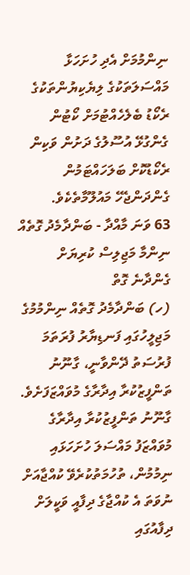ނިންމުމަށް އެދި ހުށަހަޅާ މައްސަލަތަކުގެ ލިޔެކިޔުންތަކުގެ ރެކޯޑު ބެލެހެއްޓުމަށް ކޯޓުން ގެންގުޅޭ އުސޫލުގެ ދަށުން ވަކިން ރެކޯޑުކޮށް ބަލަހައްޓަމުން ގެންދަންޖެހޭ މައުލޫމާތެކެވެ.
63 ވަނަ މާއްދާ - ބަންދާމެދު ގޮތެއް ނިންމާ މަޖިލިސް ކުރިޔަށް ގެންދާނެ ގޮތް
(ހ) ބަންދާމެދު ގޮތެއް ނިންމުމުގެ މަޖިލީހުގައި ފަނޑިޔާރު ފުރަތަމަ ފުރުސަތު ދޭންވާނީ، ގާނޫނު ތަންފީޒުކުރާ އިދާރާގެ މުވައްޒަފަށެވެ. ގާނޫނު ތަންފީޒުކުރާ އިދާރާގެ މުވައްޒަފު މައްސަލަ ހުށަހަޅައި ނިމުމުން، ތުހުމަތުކުރެވޭ ކުއްޖާއަށް ނުވަތަ އެ ކުއްޖާގެ ދިފާއީ ވަކީލަށް ދިފާއުގައި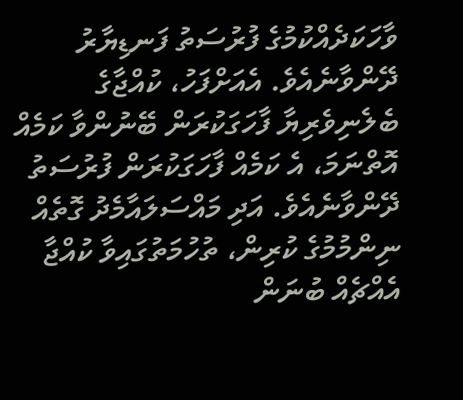ވާހަކަދެއްކުމުގެ ފުރުސަތު ފަނޑިޔާރު ދޭންވާނެއެވެ. އެއަށްފަހު، ކުއްޖާގެ ބެލެނިވެރިޔާ ފާހަގަކުރަން ބޭނުންވާ ކަމެއް އޮތްނަމަ، އެ ކަމެއް ފާހަގަކުރަން ފުރުސަތު ދޭންވާނެއެވެ. އަދި މައްސަލައާމެދު ގޮތެއް ނިންމުމުގެ ކުރިން، ތުހުމަތުގައިވާ ކުއްޖާ އެއްޗެއް ބުނަން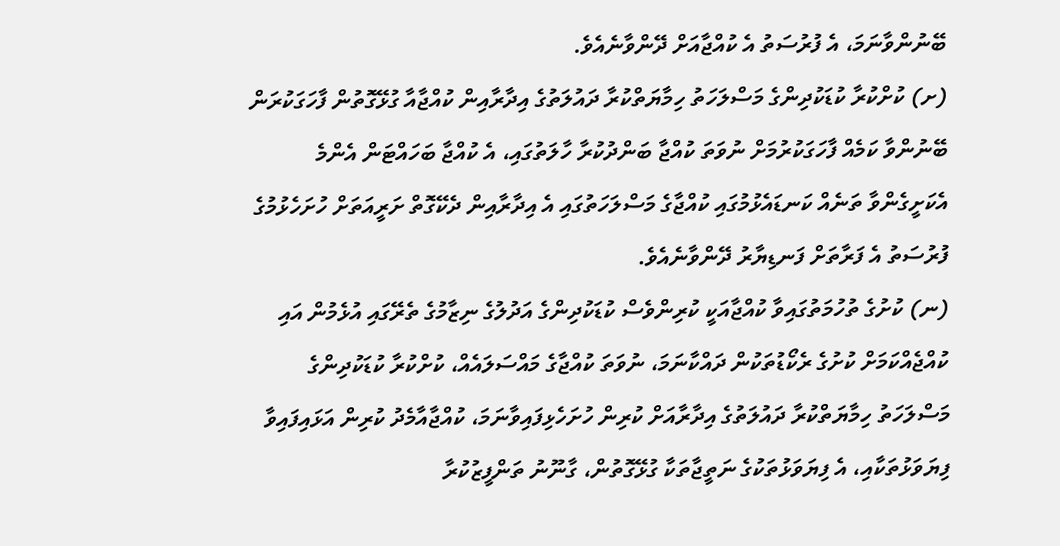ބޭނުންވާނަމަ، އެ ފުރުސަތު އެ ކުއްޖާއަށް ދޭންވާނެއެވެ.
(ށ) ކުށްކުރާ ކުޑަކުދިންގެ މަސްލަހަތު ހިމާޔަތްކުރާ ދައުލަތުގެ އިދާރާއިން ކުއްޖާއާ ގުޅޭގޮތުން ފާހަގަކުރަން ބޭނުންވާ ކަމެއް ފާހަގަކުރުމަށް ނުވަތަ ކުއްޖާ ބަންދުކުރާ ހާލަތުގައި، އެ ކުއްޖާ ބަހައްޓަން އެންމެ އެކަށީގެންވާ ތަނެއް ކަނޑައެޅުމުގައި ކުއްޖާގެ މަސްލަހަތުގައި އެ އިދާރާއިން ދެކޭގޮތް ށަރީއަތަށް ހުށަހެޅުމުގެ ފުރުސަތު އެ ފަރާތަށް ފަނޑިޔާރު ދޭންވާނެއެވެ.
(ނ) ކުށުގެ ތުހުމަތުގައިވާ ކުއްޖާއަކީ ކުރިންވެސް ކުޑަކުދިންގެ އަދުލުގެ ނިޒާމުގެ ތެރޭގައި އުޅެމުން އައި ކުއްޖެއްކަމަށް ކުށުގެ ރެކޯޑުތަކުން ދައްކާނަމަ، ނުވަތަ ކުއްޖާގެ މައްސަލައެއް، ކުށްކުރާ ކުޑަކުދިންގެ މަސްލަހަތު ހިމާޔަތްކުރާ ދައުލަތުގެ އިދާރާއަށް ކުރިން ހުށަހެޅިފައިވާނަމަ، ކުއްޖާއާމެދު ކުރިން އަޅައިފައިވާ ފިޔަވަޅުތަކާއި، އެ ފިޔަވަޅުތަކުގެ ނަތީޖާތަކާ ގުޅޭގޮތުން، ގާނޫނު ތަންފީޒުކުރާ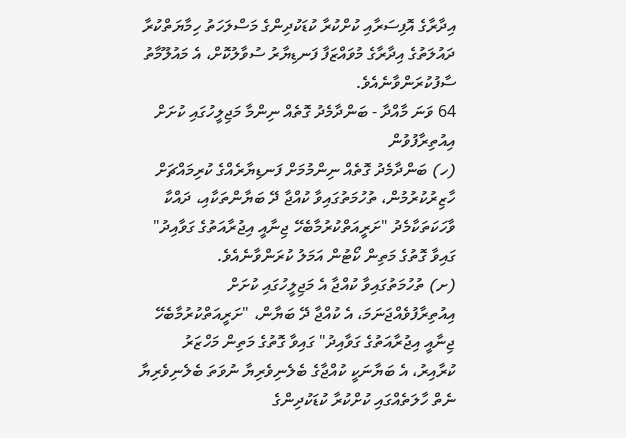އިދާރާގެ އޮފިސަރާއި ކުށްކުރާ ކުޑަކުދިންގެ މަސްލަހަތު ހިމާޔަތްކުރާ ދައުލަތުގެ އިދާރާގެ މުވައްޒަފާ ފަނޑިޔާރު ސުވާލުކޮށް، އެ މައުލޫމާތު ސާފުކުރަންވާނެއެވެ.
64 ވަނަ މާއްދާ - ބަންދާމެދު ގޮތެއް ނިންމާ މަޖިލީހުގައި ކުށަށް އިއުތިރާފުވުން
(ހ) ބަންދާމެދު ގޮތެއް ނިންމުމަށް ފަނޑިޔާރެއްގެ ކުރިމައްޗަށް ހާޒިރުކުރުމުން، ތުހުމަތުގައިވާ ކުއްޖާ ދޭ ބަޔާންތަކާއި، ދައްކާ ވާހަކަތަކާމެދު "ށަރީއަތްކުރުމާބެހޭ ޖިނާއީ އިޖުރާއަތުގެ ގަވާއިދު" ގައިވާ ގޮތުގެ މަތިން ކޯޓުން އަމަލު ކުރަންވާނެއެވެ.
(ށ) ތުހުމަތުގައިވާ ކުއްޖާ އެ މަޖިލީހުގައި ކުށަށް އިއުތިރާފުވެއްޖަނަމަ، އެ ކުއްޖާ ދޭ ބަޔާން، "ށަރީއަތްކުރުމާބެހޭ ޖިނާއީ އިޖުރާއަތުގެ ގަވާއިދު" ގައިވާ ގޮތުގެ މަތިން މަހްޒަރު ކުރާއިރު، އެ ބަޔާނަކީ ކުއްޖާގެ ބެލެނިވެރިޔާ ނުވަތަ ބެލެނިވެރިޔާ ނެތް ހާލަތެއްގައި ކުށްކުރާ ކުޑަކުދިންގެ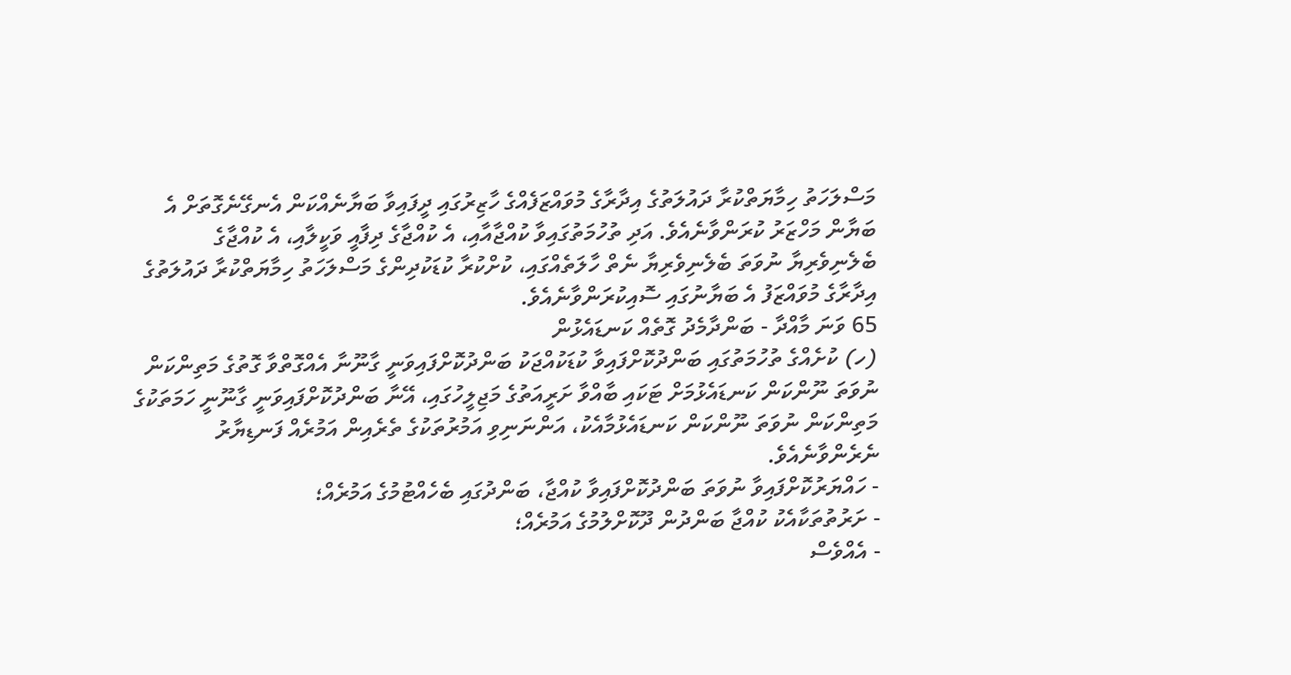މަސްލަހަތު ހިމާޔަތްކުރާ ދައުލަތުގެ އިދާރާގެ މުވައްޒަފެއްގެ ހާޒިރުގައި ދީފައިވާ ބަޔާނެއްކަން އެނގޭނެގޮތަށް އެ ބަޔާން މަހްޒަރު ކުރަންވާނެއެވެ. އަދި ތުހުމަތުގައިވާ ކުއްޖާއާއި، އެ ކުއްޖާގެ ދިފާއީ ވަކީލާއި، އެ ކުއްޖާގެ ބެލެނިވެރިޔާ ނުވަތަ ބެލެނިވެރިޔާ ނެތް ހާލަތެއްގައި، ކުށްކުރާ ކުޑަކުދިންގެ މަސްލަހަތު ހިމާޔަތްކުރާ ދައުލަތުގެ އިދާރާގެ މުވައްޒަފު އެ ބަޔާނުގައި ސޮއިކުރަންވާނެއެވެ.
65 ވަނަ މާއްދާ - ބަންދާމެދު ގޮތެއް ކަނޑައެޅުން
(ހ) ކުށެއްގެ ތުހުމަތުގައި ބަންދުކޮށްފައިވާ ކުޑަކުއްޖަކު ބަންދުކޮށްފައިވަނީ ގާނޫނާ އެއްގޮތްވާ ގޮތުގެ މަތިންކަން ނުވަތަ ނޫންކަން ކަނޑައެޅުމަށް ޓަކައި ބާއްވާ ށަރީއަތުގެ މަޖިލީހުގައި، އޭނާ ބަންދުކޮށްފައިވަނީ ގާނޫނީ ހަމަތަކުގެ މަތިންކަން ނުވަތަ ނޫންކަން ކަނޑައެޅުމާއެކު، އަންނަނިވި އަމުރުތަކުގެ ތެރެއިން އަމުރެއް ފަނޑިޔާރު ނެރެންވާނެއެވެ.
- ހައްޔަރުކޮށްފައިވާ ނުވަތަ ބަންދުކޮށްފައިވާ ކުއްޖާ، ބަންދުގައި ބެހެއްޓުމުގެ އަމުރެއް؛
- ށަރުތުތަކާއެކު ކުއްޖާ ބަންދުން ދޫކޮށްލުމުގެ އަމުރެއް؛
- އެއްވެސް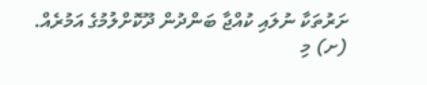ށަރުތަކާ ނުލައި ކުއްޖާ ބަންދުން ދޫކޮށްލުމުގެ އަމުރެއް.
(ށ) މި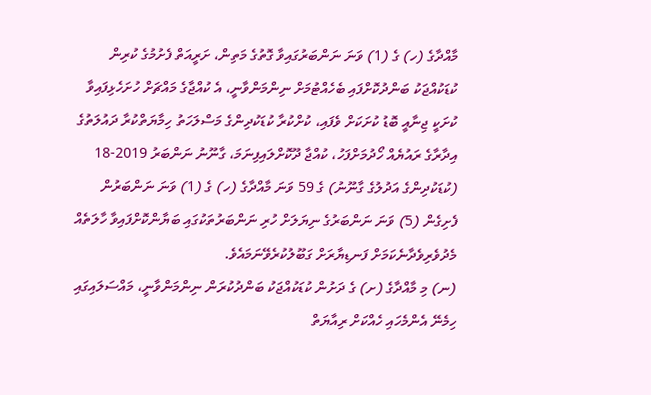މާއްދާގެ (ހ) ގެ (1) ވަނަ ނަންބަރުގައިވާ ގޮތުގެ މަތިން، ށަރީއަތް ފެށުމުގެ ކުރިން ކުޑަކުއްޖަކު ބަންދުކޮށްފައި ބެހެއްޓުމަށް ނިންމަންވާނީ، އެ ކުއްޖާގެ މައްޗަށް ހުށަހެޅިފައިވާ ކުށަކީ ޖިނާއީ ބޮޑު ކުށަކަށް ވެފައި، ކުށްކުރާ ކުޑަކުދިންގެ މަސްލަހަތު ހިމާޔަތްކުރާ ދައުލަތުގެ އިދާރާގެ ރައުޔެއް ހޯދުމަށްފަހު، ކުއްޖާ ދޫކޮށްލައިފިނަމަ، ގާނޫނު ނަންބަރު 2019-18 (ކުޑަކުދިންގެ އަދުލުގެ ގާނޫނު) ގެ 59 ވަނަ މާއްދާގެ (ހ) ގެ (1) ވަނަ ނަންބަރުން ފެށިގެން (5) ވަނަ ނަންބަރުގެ ނިޔަލަށް ހުރި ނަންބަރުތަކުގައި ބަޔާންކޮށްފައިވާ ހާލަތެއް މެދުވެރިވެދާނެކަމަށް ފަނޑިޔާރަށް ގަބޫލުކުރެވޭނަމައެވެ.
(ނ) މި މާއްދާގެ (ށ) ގެ ދަށުން ކުޑަކުއްޖަކު ބަންދުކުރަން ނިންމަންވާނީ، މައްސަލައިގައި ހިމެނޭ އެންމެހައި ހެއްކަށް ރިއާޔަތް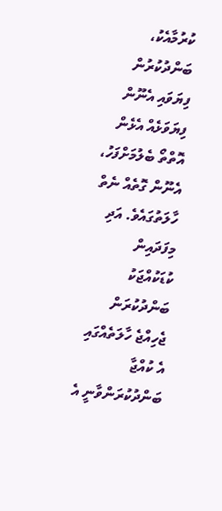ކުރުމާއެކު، ބަންދުކުރުން ފިޔަވައި އެނޫން ފިޔަވަޅެއް އެޅެން އޮތްތޯ ބެލުމަށްފަހު، އެނޫން ގޮތެއް ނެތް ހާލަތުގައެވެ. އަދި މިފަދައިން ކުޑަކުއްޖަކު ބަންދުކުރަން ޖެހިއްޖެ ހާލަތެއްގައި އެ ކުއްޖާ ބަންދުކުރަންވާނީ އެ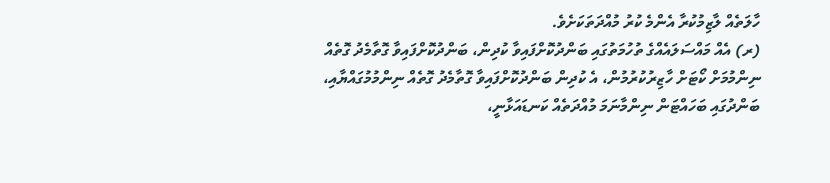ހާލަތެއް ލާޒިމުކުރާ އެންމެ ކުރު މުއްދަތަކަށެވެ.
(ރ) އެއް މައްސަލައެއްގެ ތުހުމަތުގައި ބަންދުކޮށްފައިވާ ކުދިން، ބަންދުކޮށްފައިވާ ގޮތާމެދު ގޮތެއް ނިންމުމަށް ކޯޓަށް ހާޒިރުކުރުމުން، އެ ކުދިން ބަންދުކޮށްފައިވާ ގޮތާމެދު ގޮތެއް ނިންމުމުގައްޔާއި، ބަންދުގައި ބަހައްޓަން ނިންމާނަމަ މުއްދަތެއް ކަނޑައަޅާނީ،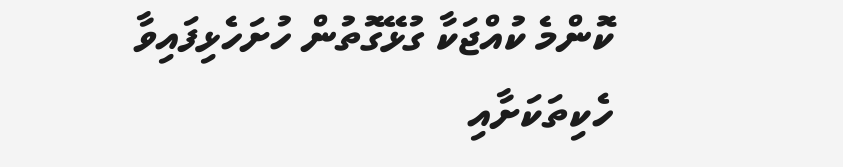ކޮންމެ ކުއްޖަކާ ގުޅޭގޮތުން ހުށަހެޅިފައިވާ ހެކިތަކަށާއި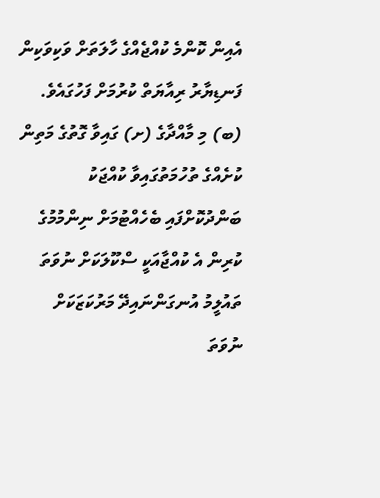އެއިން ކޮންމެ ކުއްޖެއްގެ ހާލަތަށް ވަކިވަކިން ފަނޑިޔާރު ރިއާޔަތް ކުރުމަށް ފަހުގައެވެ.
(ބ) މި މާއްދާގެ (ށ) ގައިވާ ގޮތުގެ މަތިން ކުށެއްގެ ތުހުމަތުގައިވާ ކުއްޖަކު ބަންދުކޮށްފައި ބެހެއްޓުމަށް ނިންމުމުގެ ކުރިން އެ ކުއްޖާއަކީ ސްކޫލަކަށް ނުވަތަ ތައުލީމު އުނގަންނައިދޭ މަރުކަޒަކަށް ނުވަތަ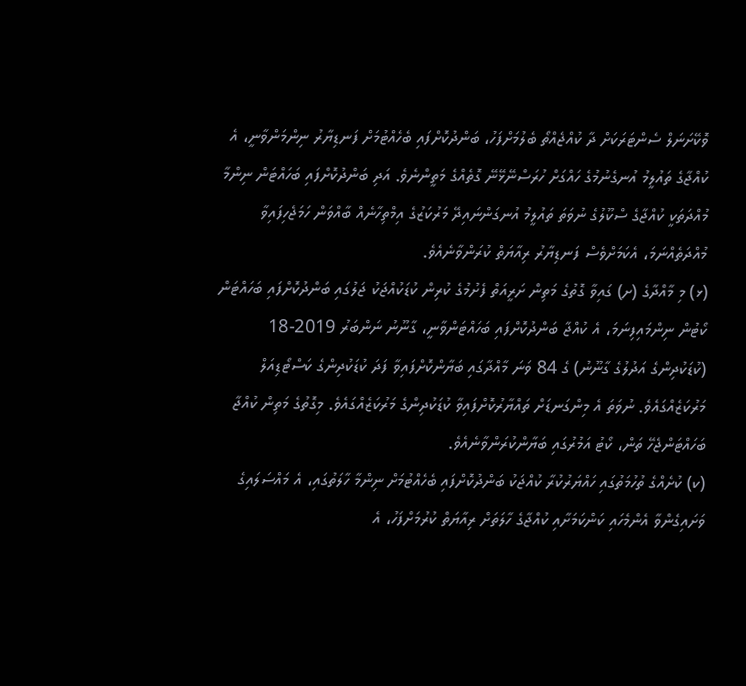ވޮކޭށަނަލް ސެންޓަރަކަށް ދާ ކުއްޖެއްތޯ ބެލުމަށްފަހު، ބަންދުކޮށްފައި ބެހެއްޓުމަށް ފަނޑިޔާރު ނިންމަންވާނީ، އެ ކުއްޖާގެ ތައުލީމު އުނގެނުމުގެ ހައްގަށް ހުރަސްނޭޅޭނޭ ގޮތެއްގެ މަތީންނެވެ. އަދި ބަންދުކޮށްފައި ބަހައްޓަން ނިންމާ މުއްދަތަކީ ކުއްޖާގެ ސްކޫލުގެ ނުވަތަ ތައުލީމު އުނގަންނައިދޭ މަރުކަޒުގެ އިމްތިހާނެއް ބާއްވަން ހަމަޖެހިފައިވާ މުއްދަތެއްނަމަ، އެކަމަށްވެސް ފަނޑިޔާރު ރިއާޔަތް ކުރަންވާނެއެވެ.
(ޅ) މި މާއްދާގެ (ށ) ގައިވާ ގޮތުގެ މަތިން ށަރީއަތް ފެށުމުގެ ކުރިން ކުޑަކުއްޖަކު ޖަލުގައި ބަންދުކޮށްފައި ބަހައްޓަން ކޯޓުން ނިންމައިފިނަމަ، އެ ކުއްޖާ ބަންދުކޮށްފައި ބަހައްޓަންވާނީ، ގާނޫނު ނަންބަރު 2019-18 (ކުޑަކުދިންގެ އަދުލުގެ ގާނޫނު) ގެ 84 ވަނަ މާއްދާގައި ބަޔާންކޮށްފައިވާ ފަދަ ކުޑަކުދިންގެ ކަސްޓޯޑިއަލް މަރުކަޒެއްގައެވެ. ނުވަތަ އެ މިންގަނޑަށް ތައްޔާރުކޮށްފައިވާ ކުޑަކުދިންގެ މަރުކަޒެއްގައެވެ. މިގޮތުގެ މަތިން ކުއްޖާ ބަހައްޓަންޖެހޭ ތަން، ކޯޓު އަމުރުގައި ބަޔާންކުރަންވާނެއެވެ.
(ކ) ކުށެއްގެ ތުހުމަތުގައި ހައްޔަރުކުރާ ކުއްޖަކު ބަންދުކޮށްފައި ބެހެއްޓުމަށް ނިންމާ ހާލަތުގައި، އެ މައްސަލައިގެ ވަށައިގެންވާ އެންމެހައި ކަންކަމަށާއި ކުއްޖާގެ ހާލަތަށް ރިއާޔަތް ކުރުމަށްފަހު، އެ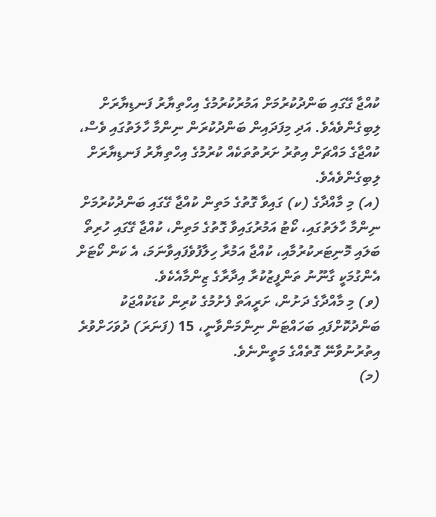ކުއްޖާ ގޭގައި ބަންދުކުރުމަށް އަމުރުކުރުމުގެ އިހްތިޔާރު ފަނޑިޔާރަށް ލިބިގެންވެއެވެ. އަދި މިފަދައިން ބަންދުކުރަން ނިންމާ ހާލަތުގައި ވެސް، ކުއްޖާގެ މައްޗަށް އިތުރު ށަރުތުތަކެއް ކުރުމުގެ އިހްތިޔާރު ފަނޑިޔާރަށް ލިބިގެންވެއެވެ.
(އ) މި މާއްދާގެ (ކ) ގައިވާ ގޮތުގެ މަތިން ކުއްޖާ ގޭގައި ބަންދުކުރުމަށް ނިންމާ ހާލަތުގައި، ކޯޓު އަމުރުގައިވާ ގޮތުގެ މަތިން، ކުއްޖާ ގޭގައި ހުރިތޯ ބަލައި މޮނިޓަރކުރުމާއި، ކުއްޖާ އަމުރާ ހިލާފުވެފައިވާނަމަ، އެ ކަން ކޯޓަށް އެންގުމަކީ ގާނޫނު ތަންފީޒުކުރާ އިދާރާގެ ޒިންމާއެކެވެ.
(ވ) މި މާއްދާގެ ދަށުން، ށަރީއަތް ފެށުމުގެ ކުރިން ކުޑަކުއްޖަކު ބަންދުކޮށްފައި ބަހައްޓަން ނިންމަންވާނީ، 15 (ފަނަރަ) ދުވަހަށްވުރެ އިތުރުނުވާނޭ ގޮތެއްގެ މަތީންނެވެ.
(މ)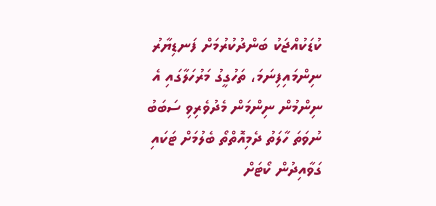ކުޑަކުއްޖަކު ބަންދުކުރުމަށް ފަނޑިޔާރު ނިންމައިފިނަމަ، ތަހުގީގު މަރުހަލާގައި އެ ނިންމުން ނިންމަން މެދުވެރިވި ސަބަބު ނުވަތަ ހާލަތު ދެމިއޮތްތޯ ބެލުމަށް ޓަކައި ގަވާއިދުން ކޯޓަށް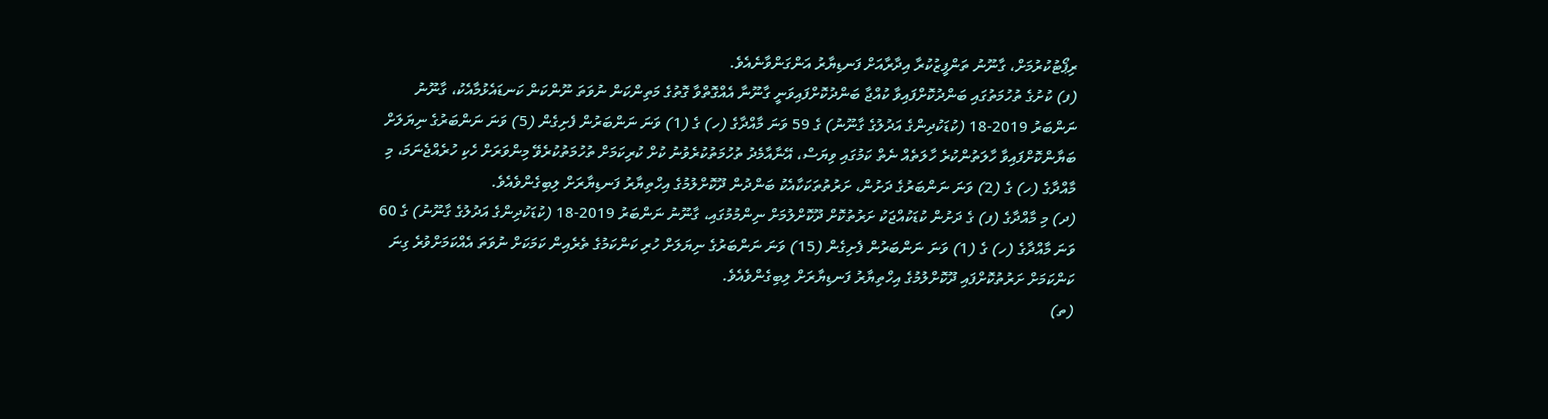ރިޕޯޓުކުރުމަށް، ގާނޫނު ތަންފީޒުކުރާ އިދާރާއަށް ފަނޑިޔާރު އަންގަންވާނެއެވެ.
(ފ) ކުށުގެ ތުހުމަތުގައި ބަންދުކޮށްފައިވާ ކުއްޖާ ބަންދުކޮށްފައިވަނީ ގާނޫނާ އެއްގޮތްވާ ގޮތުގެ މަތިންކަން ނުވަތަ ނޫންކަން ކަނޑައެޅުމާއެކު، ގާނޫނު ނަންބަރު 2019-18 (ކުޑަކުދިންގެ އަދުލުގެ ގާނޫނު) ގެ 59 ވަނަ މާއްދާގެ (ހ) ގެ (1) ވަނަ ނަންބަރުން ފެށިގެން (5) ވަނަ ނަންބަރުގެ ނިޔަލަށް ބަޔާންކޮށްފައިވާ ހާލަތުންކުރެ ހާލަތެއް ނެތް ކަމުގައި ވިޔަސް، އޭނާއާމެދު ތުހުމަތުކުރެވުނު ކުށް ކުރިކަމަށް ތުހުމަތުކުރެވޭ މިންވަރަށް ހެކި ހުރެއްޖެނަމަ، މި މާއްދާގެ (ހ) ގެ (2) ވަނަ ނަންބަރުގެ ދަށުން، ށަރުތުތަކަކާއެކު ބަންދުން ދޫކޮށްލުމުގެ އިހްތިޔާރު ފަނޑިޔާރަށް ލިބިގެންވެއެވެ.
(ދ) މި މާއްދާގެ (ފ) ގެ ދަށުން ކުޑަކުއްޖަކު ށަރުތުކޮށް ދޫކޮށްލުމަށް ނިންމުމުގައި، ގާނޫނު ނަންބަރު 2019-18 (ކުޑަކުދިންގެ އަދުލުގެ ގާނޫނު) ގެ 60 ވަނަ މާއްދާގެ (ހ) ގެ (1) ވަނަ ނަންބަރުން ފެށިގެން (15) ވަނަ ނަންބަރުގެ ނިޔަލަށް ހުރި ކަންކަމުގެ ތެރެއިން ކަމަކަށް ނުވަތަ އެއްކަމަށްވުރެ ގިނަ ކަންކަމަށް ށަރުތުކޮށްފައި ދޫކޮށްލުމުގެ އިހްތިޔާރު ފަނޑިޔާރަށް ލިބިގެންވެއެވެ.
(ތ)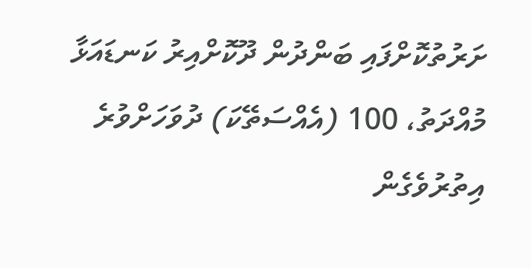ށަރުތުކޮށްފައި ބަންދުން ދޫކޮށްއިރު ކަނޑައަޅާ މުއްދަތު، 100 (އެއްސަތޭކަ) ދުވަހަށްވުރެ އިތުރުވެގެން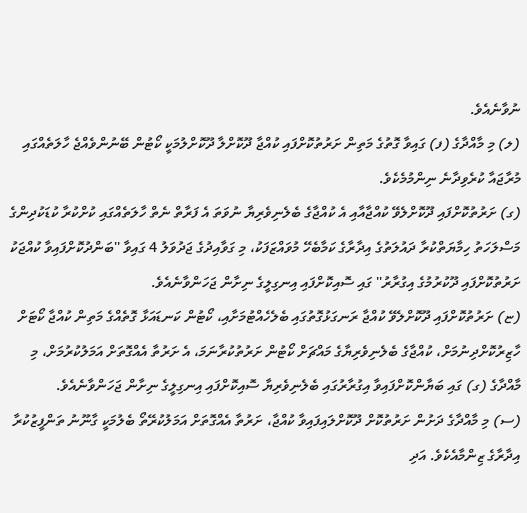ނުވާނެއެވެ.
(ލ) މި މާއްދާގެ (ފ) ގައިވާ ގޮތުގެ މަތިން ށަރުތުކޮށްފައި ކުއްޖާ ދޫކޮށްލާ ދޫކޮށްލުމަކީ ކޯޓުން ބޭނުންވެއްޖެ ހާލަތެއްގައި މުރާޖައާ ކުރެވިދާނެ ނިންމުމެކެވެ.
(ގ) ށަރުތުކޮށްފައި ދޫކޮށްލެވޭ ކުއްޖާއާއި އެ ކުއްޖާގެ ބެލެނިވެރިޔާ ނުވަތަ އެ ފަރާތް ނެތް ހާލަތެއްގައި ކުށްކުރާ ކުޑަކުދިންގެ މަސްލަހަތު ހިމާޔަތްކުރާ ދައުލަތުގެ އިދާރާގެ ކަމާބެހޭ މުވައްޒަފަކު، މި ގަވާއިދުގެ ޖަދުވަލު 4 ގައިވާ ''ބަންދުކޮށްފައިވާ ކުއްޖަކު ށަރުތުކޮށްފައި ދޫކުރުމުގެ އިގުރާރު'' ގައި ސޮއިކޮށްފައި އިނގިލީގެ ނިށާން ޖަހަންވާނެއެވެ.
(ޏ) ށަރުތުކޮށްފައި ދޫކޮށްލެވޭ ކުއްޖާ ރަނގަޅުގޮތުގައި ބެލެހެއްޓުމަށާއި، ކޯޓުން ކަނޑައަޅާ ގޮތެއްގެ މަތިން ކުއްޖާ ކޯޓަށް ހާޒިރުކޮށްދިނުމަށް، ކުއްޖާގެ ބެލެނިވެރިޔާގެ މައްޗަށް ކޯޓުން ށަރުތުކުރާނަމަ، އެ ށަރުތާ އެއްގޮތަށް އަމަލުކުރުމަށް، މި މާއްދާގެ (ގ) ގައި ބަޔާންކޮށްފައިވާ އިގުރާރުގައި ބެލެނިވެރިޔާ ސޮއިކޮށްފައި އިނގިލީގެ ނިށާން ޖަހަންވާނެއެވެ.
(ސ) މި މާއްދާގެ ދަށުން ށަރުތުކޮށް ދޫކޮށްލައިފައިވާ ކުއްޖާ، ށަރުތާ އެއްގޮތަށް އަމަލުކުރޭތޯ ބެލުމަކީ ގާނޫނު ތަންފީޒުކުރާ އިދާރާގެ ޒިންމާއެކެވެ. އަދި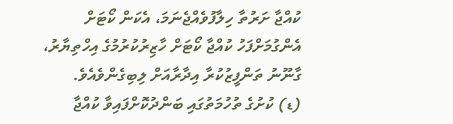ކުއްޖާ ށަރުތާ ހިލާފުވެއްޖެނަމަ، އެކަން ކޯޓަށް އެންގުމަށްފަހު ކުއްޖާ ކޯޓަށް ހާޒިރުކުރުމުގެ އިހްތިޔާރު، ގާނޫނު ތަންފީޒުކުރާ އިދާރާއަށް ލިބިގެންވެއެވެ.
(ޑ) ކުށުގެ ތުހުމަތުގައި ބަންދުކޮށްފައިވާ ކުއްޖާ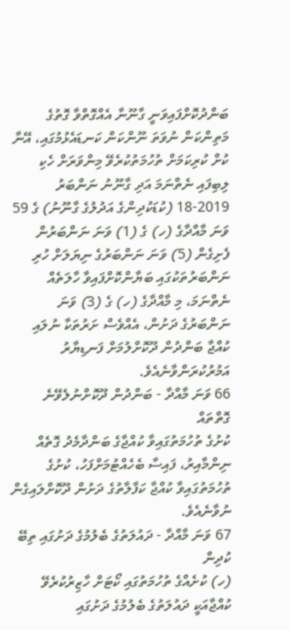ބަންދުކޮށްފައިވަނީ ގާނޫނާ އެއްގޮތްވާ ގޮތުގެ މަތިންކަން ނުވަތަ ނޫންކަން ކަނޑައެޅުމުގައި، އޭނާ ކުށް ކުރިކަމަށް ތުހުމަތުކުރެވޭ މިންވަރަށް ހެކި ލިބިފައި ނެތްނަމަ އަދި ގާނޫނު ނަންބަރު 2019-18 (ކުޑަކުދިންގެ އަދުލުގެ ގާނޫނު) ގެ 59 ވަނަ މާއްދާގެ (ހ) ގެ (1) ވަނަ ނަންބަރުން ފެށިގެން (5) ވަނަ ނަންބަރުގެ ނިޔަލަށް ހުރި ނަންބަރުތަކުގައި ބަޔާންކޮށްފައިވާ ހާލަތެއް ނެތްނަމަ، މި މާއްދާގެ (ހ) ގެ (3) ވަނަ ނަންބަރުގެ ދަށުން، އެއްވެސް ށަރުތަކާ ނުލައި ކުއްޖާ ބަންދުން ދޫކޮށްލުމަށް ފަނޑިޔާރު އަމުރުކުރަންވާނެއެވެ.
66 ވަނަ މާއްދާ - ބަންދުން ދޫކޮށްނުލެވޭނެ ގޮތްތައް
ކުށުގެ ތުހުމަތުގައިވާ ކުއްޖާގެ ބަންދާމެދު ގޮތެއް ނިންމާއިރު، ފައިސާ ބެހެއްޓުމަށްފަހު، ކުށުގެ ތުހުމަތުގައިވާ ކުއްޖާ ކަފާލާތުގެ ދަށުން ދޫކޮށްލައިގެން ނުވާނެއެވެ.
67 ވަނަ މާއްދާ - ދައުލަތުގެ ބެލުމުގެ ދަށުގައި ތިބޭ ކުދިން
(ހ) ކުށެއްގެ ތުހުމަތުގައި ކޯޓަށް ހާޒިރުކުރެވޭ ކުއްޖާއަކީ ދައުލަތުގެ ބެލުމުގެ ދަށުގައި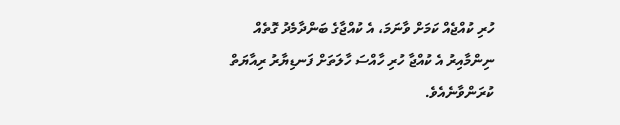ހުރި ކުއްޖެއް ކަމަށް ވާނަމަ، އެ ކުއްޖާގެ ބަންދާމެދު ގޮތެއް ނިންމާއިރު އެ ކުއްޖާ ހުރި ހާއްސަ ހާލަތަށް ފަނޑިޔާރު ރިއާޔަތް ކުރަންވާނެއެވެ.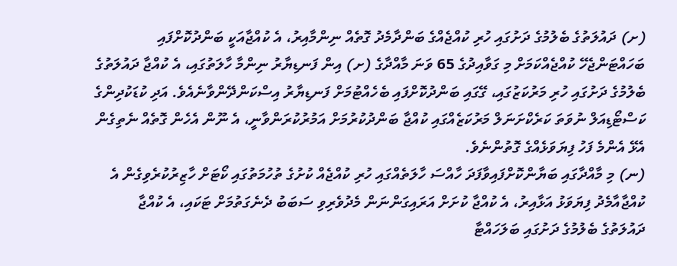(ށ) ދައުލަތުގެ ބެލުމުގެ ދަށުގައި ހުރި ކުއްޖެއްގެ ބަންދާމެދު ގޮތެއް ނިންމާއިރު، އެ ކުއްޖާއަކީ ބަންދުކޮށްފައި ބަހައްޓަންޖެހޭ ކުއްޖެއްކަމަށް މި ގަވާއިދުގެ 65 ވަނަ މާއްދާގެ (ށ) އިން ފަނޑިޔާރު ނިންމާ ހާލަތުގައި، އެ ކުއްޖާ ދައުލަތުގެ ބެލުމުގެ ދަށުގައި ހުރި މަރުކަޒުގައި، ގޭގައި ބަންދުކޮށްފައި ބެހެއްޓުމަށް ފަނޑިޔާރު އިސްކަންދޭންވާނެއެވެ. އަދި ކުޑަކުދިންގެ ކަސްޓޯޑިއަލް ނުވަތަ ކަރެކްށަނަލް މަރުކަޒެއްގައި ކުއްޖާ ބަންދުކުރުމަށް އަމުރުކުރަންވާނީ، އެ ނޫން އެހެން ގޮތެއް ނެތިގެން އެޅޭ އެންމެ ފަހު ފިޔަވަޅެއްގެ ގޮތުންނެވެ.
(ނ) މި މާއްދާގައި ބަޔާންކޮށްފައިވާފަދަ ހާއްސަ ހާލަތެއްގައި ހުރި ކުއްޖެއް ކުށުގެ ތުހުމަތުގައި ކޯޓަށް ހާޒިރުކުރެވިގެން އެ ކުއްޖާއާމެދު ފިޔަވަޅު އަޅާއިރު، އެ ކުއްޖާ ކުށަށް އަރައިގަންނަން މެދުވެރިވި ސަބަބު ދެނެގަތުމަށް ޓަކައި، އެ ކުއްޖާ ދައުލަތުގެ ބެލުމުގެ ދަށުގައި ބަލަހައްޓާ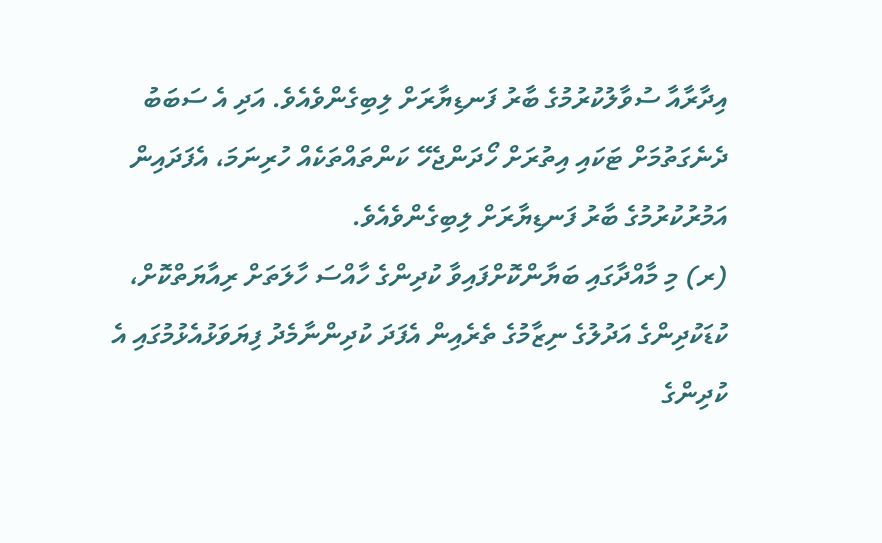އިދާރާއާ ސުވާލުކުރުމުގެ ބާރު ފަނޑިޔާރަށް ލިބިގެންވެއެވެ. އަދި އެ ސަބަބު ދެނެގަތުމަށް ޓަކައި އިތުރަށް ހޯދަންޖެހޭ ކަންތައްތަކެއް ހުރިނަމަ، އެފަދައިން އަމުރުކުރުމުގެ ބާރު ފަނޑިޔާރަށް ލިބިގެންވެއެވެ.
(ރ) މި މާއްދާގައި ބަޔާންކޮށްފައިވާ ކުދިންގެ ހާއްސަ ހާލަތަށް ރިއާޔަތްކޮށް، ކުޑަކުދިންގެ އަދުލުގެ ނިޒާމުގެ ތެރެއިން އެފަދަ ކުދިންނާމެދު ފިޔަވަޅުއެޅުމުގައި އެ ކުދިންގެ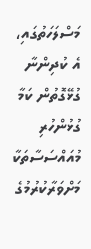މަސްލަހަތުގައި، އެ ކުދިންނާ ގުޅޭގޮތުން ކަމާ ގުޅުންހުރި މުއައްސަސާތަކާ މަށްވަރާކުރުމުގެ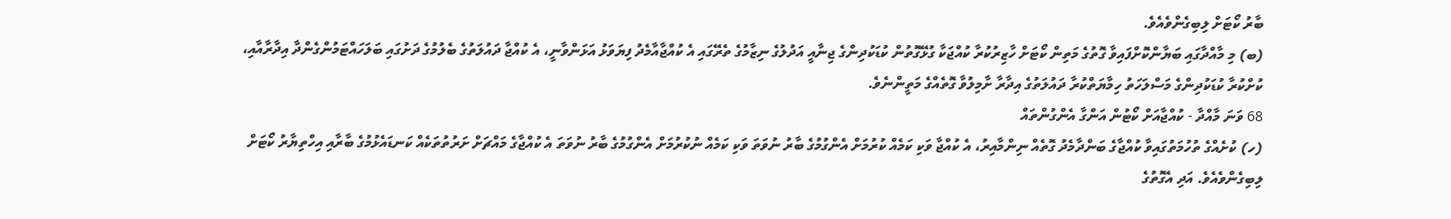ބާރު ކޯޓަށް ލިބިގެންވެއެވެ.
(ބ) މި މާއްދާގައި ބަޔާންކޮށްފައިވާ ގޮތުގެ މަތިން ކޯޓަށް ހާޒިރުކުރާ ކުއްޖަކާ ގުޅޭގޮތުން ކުޑަކުދިންގެ ޖިނާއީ އަދުލުގެ ނިޒާމުގެ ތެރޭގައި އެ ކުއްޖާއާމެދު ފިޔަވަޅު އަޅަންވާނީ، އެ ކުއްޖާ ދައުލަތުގެ ބެލުމުގެ ދަށުގައި ބަލަހައްޓަމުންގެންދާ އިދާރާއާއި، ކުށްކުރާ ކުޑަކުދިންގެ މަސްލަހަތު ހިމާޔަތްކުރާ ދައުލަތުގެ އިދާރާ ށާމިލުވާ ގޮތެއްގެ މަތީންނެވެ.
68 ވަނަ މާއްދާ - ކުއްޖާއަށް ކޯޓުން އަންގާ އެންގުންތައް
(ހ) ކުށެއްގެ ތުހުމަތުގައިވާ ކުއްޖާގެ ބަންދާމެދު ގޮތެއް ނިންމާއިރު، އެ ކުއްޖާ ވަކި ކަމެއް ކުރުމަށް އެންގުމުގެ ބާރު ނުވަތަ ވަކި ކަމެއް ނުކުރުމަށް އެންގުމުގެ ބާރު ނުވަތަ އެ ކުއްޖާގެ މައްޗަށް ށަރުތުތަކެއް ކަނޑައެޅުމުގެ ބާރާއި އިހްތިޔާރު ކޯޓަށް ލިބިގެންވެއެވެ. އަދި އެގޮތުގެ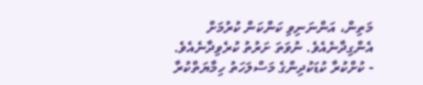މަތިން، އަންނަނިވި ކަންކަން ކުރުމަށް އެންގިދާނެއެވެ. ނުވަތަ ށަރުތު ކުރެވިދާނެއެވެ.
- ކުށްކުރާ ކުޑަކުދިންގެ މަސްލަހަތު ހިމާޔަތްކުރާ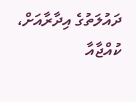ދައުލަތުގެ އިދާރާއަށް، ކުއްޖާއާ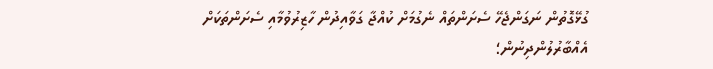ގުޅޭގޮތުން ނަގަންޖެހޭ ސެށަންތައް ނެގުމަށް ކުއްޖާ ގަވާއިދުން ހާޒިރުވުމާއި ސެށަންތަކަށް އެއްބާރުލުންދިނުން؛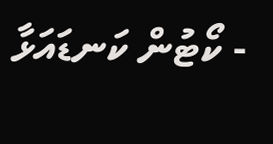- ކޯޓުން ކަނޑައަޅާ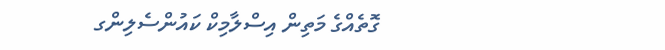ގޮތެއްގެ މަތިން އިސްލާމިކް ކައުންސެލިންގ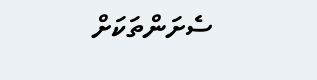ސެށަންތަކަށް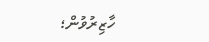ހާޒިރުވުން؛